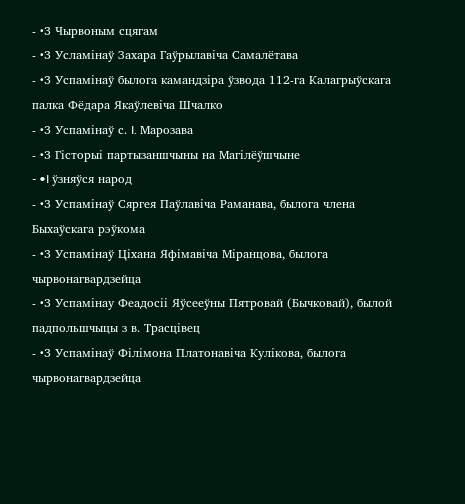- •3 Чырвоным сцягам
- •3 Усламінаў Захара Гаўрылавіча Самалётава
- •3 Успамінаў былога камандзіра ўзвода 112-га Калагрыўскага палка Фёдара Якаўлевіча Шчалко
- •3 Успамінаў с. I. Марозава
- •3 Гісторыі партызаншчыны на Магілёўшчыне
- •I ўзняўся народ
- •3 Успамінаў Сяргея Паўлавіча Раманава, былога члена Быхаўскага рэўкома
- •3 Успамінаў Ціхана Яфімавіча Міранцова, былога чырвонагвардзейца
- •3 Успамінау Феадосіі Яўсееўны Пятровай (Бычковай), былой падпольшчыцы з в. Трасцівец
- •3 Успамінаў Філімона Платонавіча Кулікова, былога чырвонагвардзейца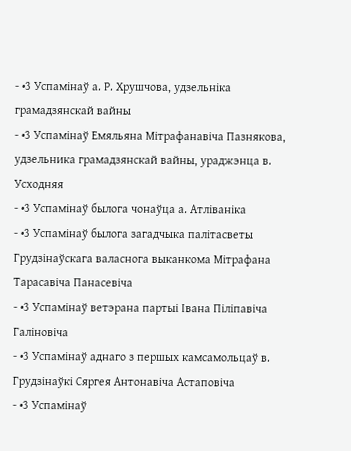- •3 Успамінаў а. Р. Хрушчова, удзельніка грамадзянскай вайны
- •3 Успамінаў Емяльяна Мітрафанавіча Пазнякова, удзельника грамадзянскай вайны, ураджэнца в. Усходняя
- •3 Успамінаў былога чонаўца а. Атліваніка
- •3 Успамінаў былога загадчыка палітасветы Грудзінаўскага валаснога выканкома Мітрафана Тарасавіча Панасевіча
- •3 Успамінаў ветэрана партыі Івана Піліпавіча Галіновіча
- •3 Успамінаў аднаго з першых камсамольцаў в. Грудзінаўкі Сяргея Антонавіча Астаповіча
- •3 Успамінаў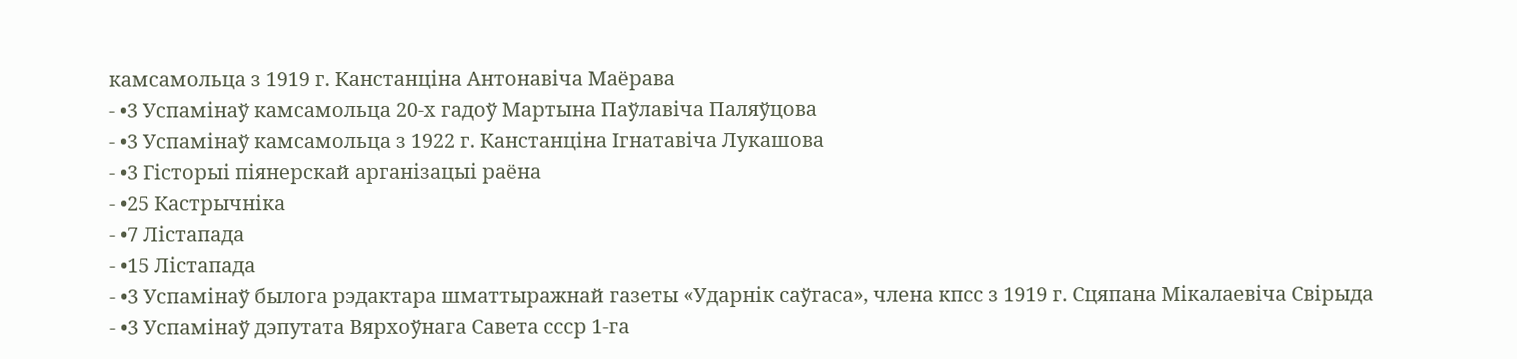камсамольца з 1919 г. Канстанціна Антонавіча Маёрава
- •3 Успамінаў камсамольца 20-х гадоў Мартына Паўлавіча Паляўцова
- •3 Успамінаў камсамольца з 1922 г. Канстанціна Ігнатавіча Лукашова
- •3 Гісторыі піянерскай арганізацыі раёна
- •25 Кастрычніка
- •7 Лістапада
- •15 Лістапада
- •3 Успамінаў былога рэдактара шматтыражнай газеты «Ударнік саўгаса», члена кпсс з 1919 г. Сцяпана Мікалаевіча Свірыда
- •3 Успамінаў дэпутата Вярхоўнага Савета ссср 1-га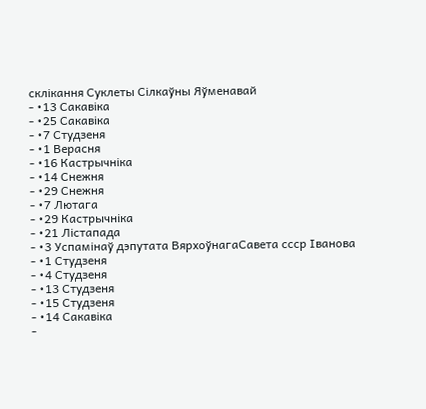склікання Суклеты Сілкаўны Яўменавай
- •13 Сакавіка
- •25 Сакавіка
- •7 Студзеня
- •1 Верасня
- •16 Кастрычніка
- •14 Снежня
- •29 Снежня
- •7 Лютага
- •29 Кастрычніка
- •21 Лістапада
- •3 Успамінаў дэпутата ВярхоўнагаСавета ссср Іванова
- •1 Студзеня
- •4 Студзеня
- •13 Студзеня
- •15 Студзеня
- •14 Сакавіка
-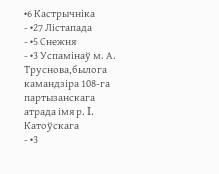•6 Кастрычніка
- •27 Лістапада
- •5 Снежня
- •3 Успамінаў м. А. Труснова,былога камандзіра 108-га партызанскага атрада імя р. I. Катоўскага
- •3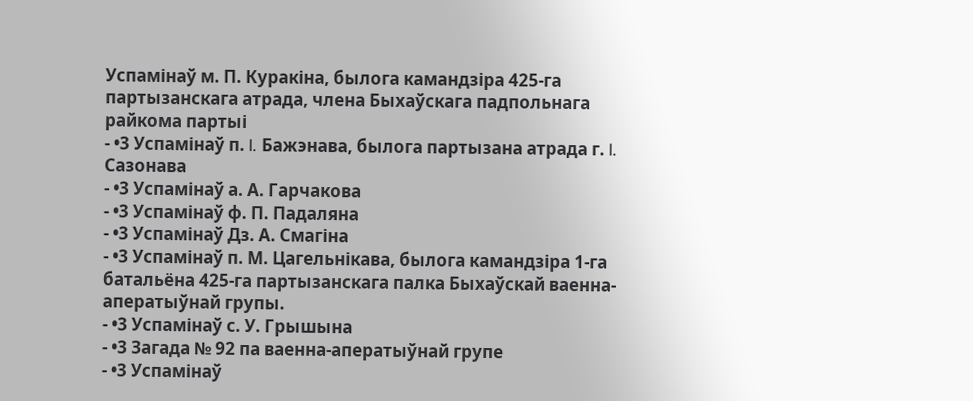Успамінаў м. П. Куракіна, былога камандзіра 425-га партызанскага атрада, члена Быхаўскага падпольнага райкома партыі
- •3 Успамінаў п. I. Бажэнава, былога партызана атрада г. I. Сазонава
- •3 Успамінаў а. А. Гарчакова
- •3 Успамінаў ф. П. Падаляна
- •3 Успамінаў Дз. А. Смагіна
- •3 Успамінаў п. М. Цагельнікава, былога камандзіра 1-га батальёна 425-га партызанскага палка Быхаўскай ваенна-аператыўнай групы.
- •3 Успамінаў с. У. Грышына
- •3 Загада № 92 па ваенна-аператыўнай групе
- •3 Успамінаў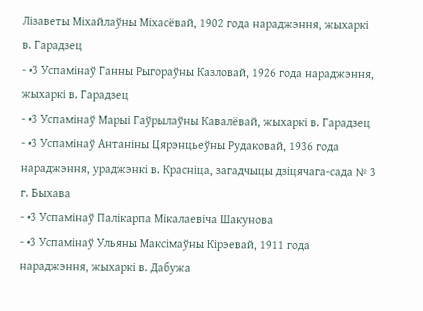Лізаветы Міхайлаўны Міхасёвай, 1902 года нараджэння, жыхаркі в. Гарадзец
- •3 Успамінаў Ганны Рыгораўны Казловай, 1926 года нараджэння, жыхаркі в. Гарадзец
- •3 Успамінаў Марыі Гаўрылаўны Кавалёвай, жыхаркі в. Гарадзец
- •3 Успамінаў Антаніны Цярэнцьеўны Рудаковай, 1936 года нараджэння, ураджэнкі в. Красніца, загадчыцы дзіцячага-сада № 3 г. Быхава
- •3 Успамінаў Палікарпа Мікалаевіча Шакунова
- •3 Успамінаў Ульяны Максімаўны Кірэевай, 1911 года нараджэння, жыхаркі в. Дабужа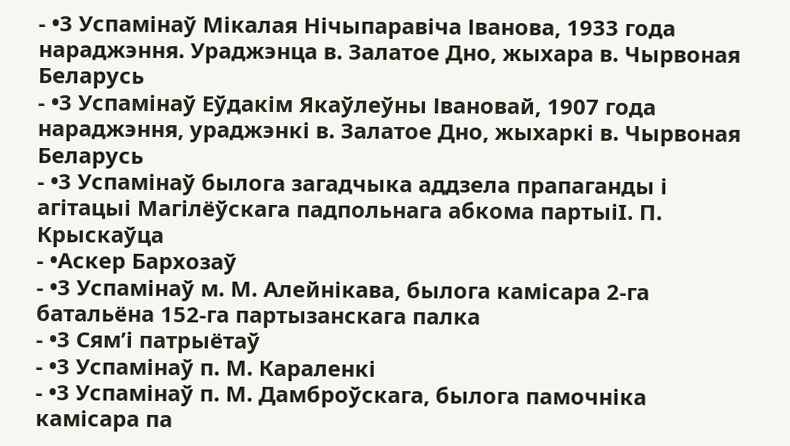- •3 Успамінаў Мікалая Нічыпаравіча Іванова, 1933 года нараджэння. Ураджэнца в. Залатое Дно, жыхара в. Чырвоная Беларусь
- •3 Успамінаў Еўдакім Якаўлеўны Івановай, 1907 года нараджэння, ураджэнкі в. Залатое Дно, жыхаркі в. Чырвоная Беларусь
- •3 Успамінаў былога загадчыка аддзела прапаганды і агітацыі Магілёўскага падпольнага абкома партыіI. П. Крыскаўца
- •Аскер Бархозаў
- •3 Успамінаў м. М. Алейнікава, былога камісара 2-га батальёна 152-га партызанскага палка
- •3 Сям’і патрыётаў
- •3 Успамінаў п. М. Караленкі
- •3 Успамінаў п. М. Дамброўскага, былога памочніка камісара па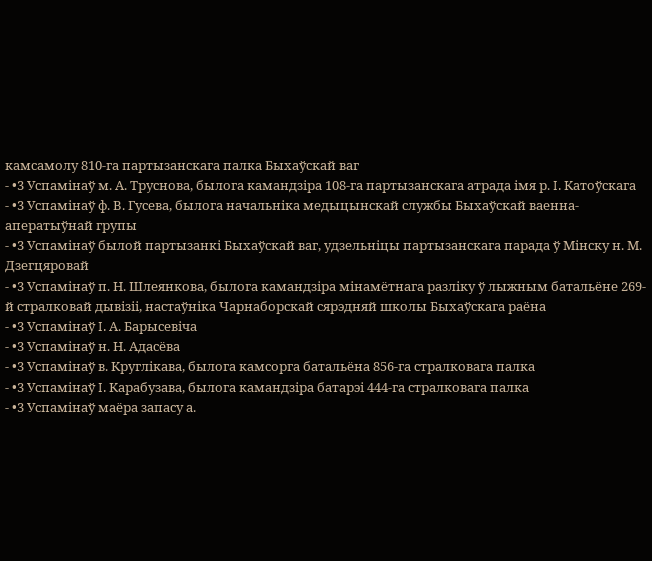камсамолу 810-га партызанскага палка Быхаўскай ваг
- •3 Успамінаў м. А. Труснова, былога камандзіра 108-га партызанскага атрада імя р. I. Катоўскага
- •3 Успамінаў ф. В. Гусева, былога начальніка медыцынскай службы Быхаўскай ваенна-аператыўнай групы
- •3 Успамінаў былой партызанкі Быхаўскай ваг, удзельніцы партызанскага парада ў Мінску н. М. Дзегцяровай
- •3 Успамінаў п. Н. Шлеянкова, былога камандзіра мінамётнага разліку ў лыжным батальёне 269-й стралковай дывізіі, настаўніка Чарнаборскай сярэдняй школы Быхаўскага раёна
- •3 Успамінаў I. А. Барысевіча
- •3 Успамінаў н. Н. Адасёва
- •3 Успамінаў в. Круглікава, былога камсорга батальёна 856-га стралковага палка
- •3 Успамінаў I. Карабузава, былога камандзіра батарэі 444-га стралковага палка
- •3 Успамінаў маёра запасу а.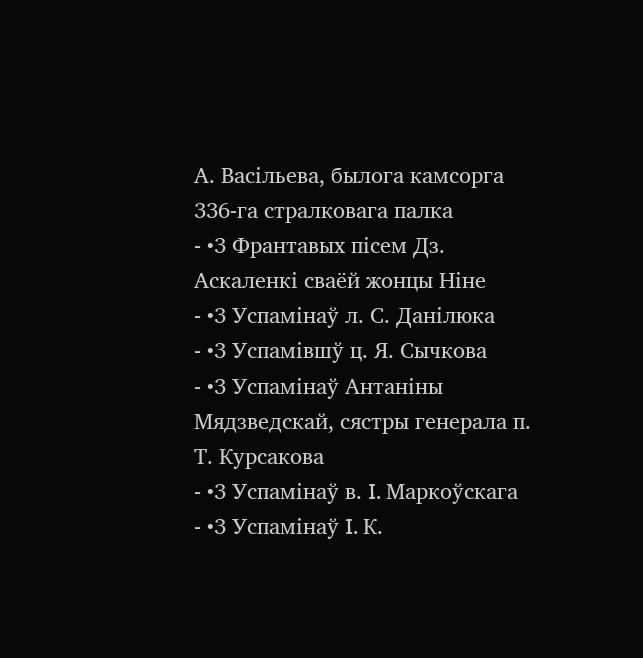А. Васільева, былога камсорга 336-га стралковага палка
- •3 Франтавых пісем Дз. Аскаленкі сваёй жонцы Ніне
- •3 Успамінаў л. С. Данілюка
- •3 Успамівшў ц. Я. Сычкова
- •3 Успамінаў Антаніны Мядзведскай, сястры генерала п. Т. Курсакова
- •3 Успамінаў в. I. Маркоўскага
- •3 Успамінаў I. К.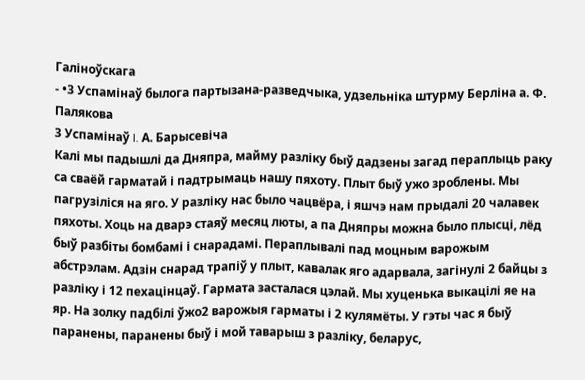Галіноўскага
- •3 Успамінаў былога партызана-разведчыка, удзельніка штурму Берліна а. Ф. Палякова
3 Успамінаў I. А. Барысевіча
Калі мы падышлі да Дняпра, майму разліку быў дадзены загад пераплыць раку са сваёй гарматай і падтрымаць нашу пяхоту. Плыт быў ужо зроблены. Мы пагрузіліся на яго. У разліку нас было чацвёра, і яшчэ нам прыдалі 20 чалавек пяхоты. Хоць на дварэ стаяў месяц люты, а па Дняпры можна было плысці, лёд быў разбіты бомбамі і снарадамі. Пераплывалі пад моцным варожым абстрэлам. Адзін снарад трапіў у плыт, кавалак яго адарвала, загінулі 2 байцы з разліку і 12 пехацінцаў. Гармата засталася цэлай. Мы хуценька выкацілі яе на яр. На золку падбілі ўжо2 варожыя гарматы і 2 кулямёты. У гэты час я быў паранены, паранены быў і мой таварыш з разліку, беларус,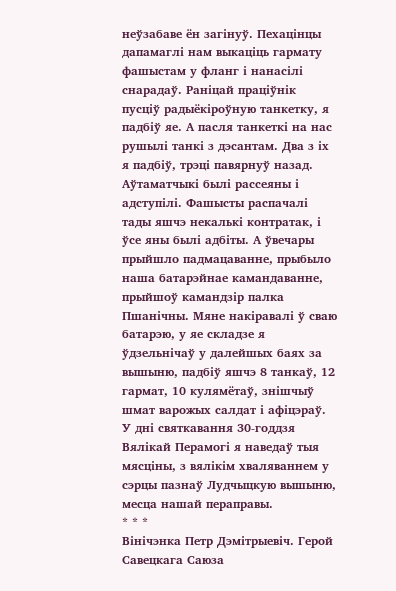неўзабаве ён загінуў. Пехацінцы дапамаглі нам выкаціць гармату фашыстам у фланг і нанасілі снарадаў. Раніцай праціўнік пусціў радыёкіроўную танкетку, я падбіў яе. А пасля танкеткі на нас рушылі танкі з дэсантам. Два з іх я падбіў, трэці павярнуў назад. Аўтаматчыкі былі рассеяны і адступілі. Фашысты распачалі тады яшчэ некалькі контратак, і ўсе яны былі адбіты. А ўвечары прыйшло падмацаванне, прыбыло наша батарэйнае камандаванне, прыйшоў камандзір палка Пшанічны. Мяне накіравалі ў сваю батарэю, у яе складзе я ўдзельнічаў у далейшых баях за вышыню, падбіў яшчэ 8 танкаў, 12 гармат, 10 кулямётаў, знішчыў шмат варожых салдат і афіцэраў.
У дні святкавання 30-годдзя Вялікай Перамогі я наведаў тыя мясціны, з вялікім хваляваннем у сэрцы пазнаў Лудчыцкую вышыню, месца нашай пераправы.
* * *
Вінічэнка Петр Дэмітрыевіч. Герой Савецкага Саюза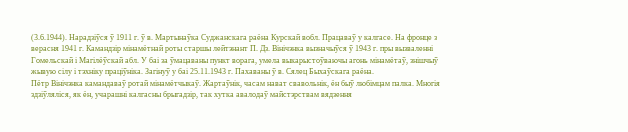(3.6.1944). Нарадзіўся ў 1911 г. ў в. Мартынаўка Суджанскага раёна Курскай вобл. Працаваў у калгасе. На фронце з верасня 1941 г. Камандзір мінамётнай роты старшы лейтэнант П. Дз. Вінічэнка вызначыўся ў 1943 г. пры вызваленні Гомельскай і Магілёўскай абл. У баі за ўмацаваны пункт ворага, умела выкарыстоўваючы агонь мінамётаў, знішчыў жывую сілу і тэхніку праціўніка. Загінуў у баі 25.11.1943 г. Пахаваны ў в. Сялец Быхаўскага раёна.
Пётр Вінічэнка камандаваў ротай мінамётчыкаў. Жартаўнік, часам нават свавольнік, ён быў любімцам палка. Многія здзіўляліся, як ён, учарашні калгасны брыгадзір, так хутка авалодаў майстэрствам вядзення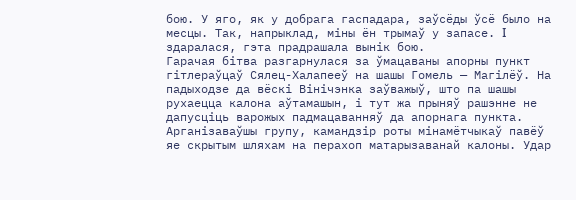бою. У яго, як у добрага гаспадара, заўсёды ўсё было на месцы. Так, напрыклад, міны ён трымаў у запасе. I здаралася, гэта прадрашала вынік бою.
Гарачая бітва разгарнулася за ўмацаваны апорны пункт гітлераўцаў Сялец-Халапееў на шашы Гомель — Магілёў. На падыходзе да вёскі Вінічэнка заўважыў, што па шашы рухаецца калона аўтамашын, і тут жа прыняў рашэнне не дапусціць варожых падмацаванняў да апорнага пункта. Арганізаваўшы групу, камандзір роты мінамётчыкаў павёў яе скрытым шляхам на перахоп матарызаванай калоны. Удар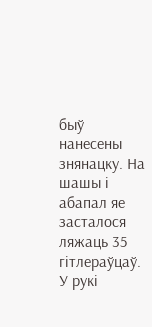быў нанесены знянацку. На шашы і абапал яе засталося ляжаць 35 гітлераўцаў. У рукі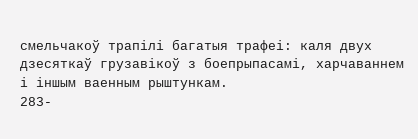смельчакоў трапілі багатыя трафеі: каля двух дзесяткаў грузавікоў з боепрыпасамі, харчаваннем і іншым ваенным рыштункам.
283-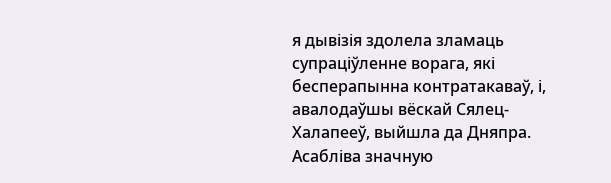я дывізія здолела зламаць супраціўленне ворага, які бесперапынна контратакаваў, і, авалодаўшы вёскай Сялец-Халапееў, выйшла да Дняпра. Асабліва значную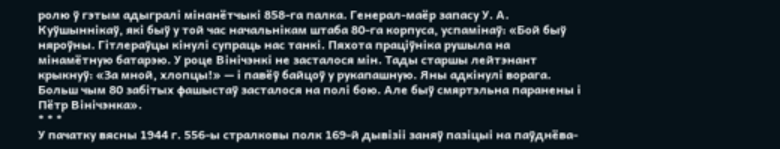ролю ў гэтым адыгралі мінанётчыкі 858-га палка. Генерал-маёр запасу У. А. Куўшыннікаў, які быў у той час начальнікам штаба 80-га корпуса, успамінаў: «Бой быў няроўны. Гітлераўцы кінулі супраць нас танкі. Пяхота праціўніка рушыла на мінамётную батарэю. У роце Вінічэнкі не засталося мін. Тады старшы лейтэнант крыкнуў: «За мной, хлопцы!» — і павёў байцоў у рукапашную. Яны адкінулі ворага. Больш чым 80 забітых фашыстаў засталося на полі бою. Але быў смяртэльна паранены і Пётр Вінічэнка».
* * *
У пачатку вясны 1944 г. 556-ы стралковы полк 169-й дывізіі заняў пазіцыі на паўднёва-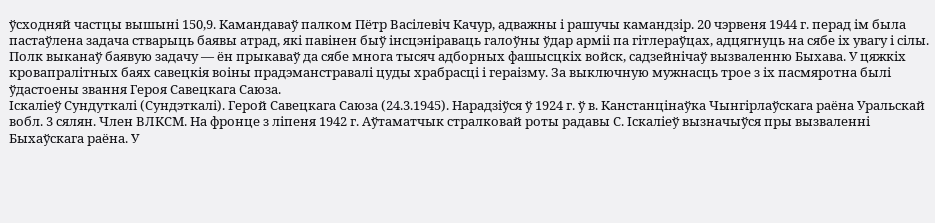ўсходняй частцы вышыні 150,9. Камандаваў палком Пётр Васілевіч Качур, адважны і рашучы камандзір. 20 чэрвеня 1944 г. перад ім была пастаўлена задача стварыць баявы атрад, які павінен быў інсцэніраваць галоўны ўдар арміі па гітлераўцах, адцягнуць на сябе іх увагу і сілы. Полк выканаў баявую задачу — ён прыкаваў да сябе многа тысяч адборных фашысцкіх войск, садзейнічаў вызваленню Быхава. У цяжкіх кровапралітных баях савецкія воіны прадэманстравалі цуды храбрасці і гераізму. За выключную мужнасць трое з іх пасмяротна былі ўдастоены звання Героя Савецкага Саюза.
Іскаліеў Сундуткалі (Сундэткалі). Герой Савецкага Саюза (24.3.1945). Нарадзіўся ў 1924 г. ў в. Канстанцінаўка Чынгірлаўскага раёна Уральскай вобл. 3 сялян. Член ВЛКСМ. На фронце з ліпеня 1942 г. Аўтаматчык стралковай роты радавы С. Іскаліеў вызначыўся пры вызваленні Быхаўскага раёна. У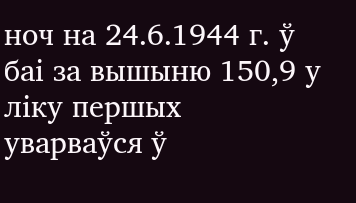ноч на 24.6.1944 г. ў баі за вышыню 150,9 у ліку першых уварваўся ў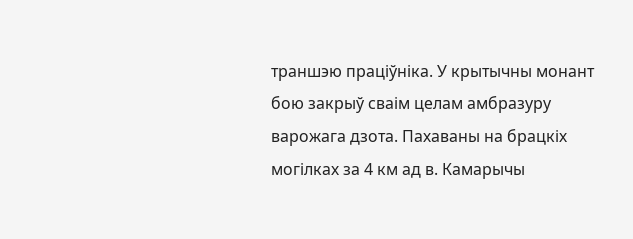траншэю праціўніка. У крытычны монант бою закрыў сваім целам амбразуру варожага дзота. Пахаваны на брацкіх могілках за 4 км ад в. Камарычы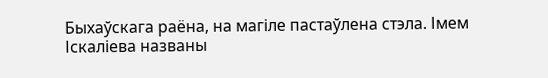Быхаўскага раёна, на магіле пастаўлена стэла. Імем Іскаліева названы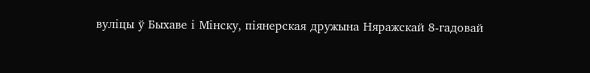вуліцы ў Быхаве і Мінску, піянерская дружына Няражскай 8-гадовай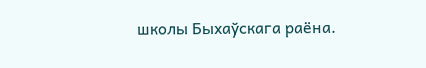школы Быхаўскага раёна.